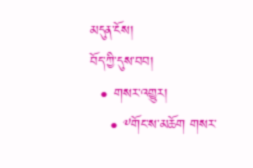མདུན་ངོས།
བོད་ཀྱི་དུས་བབ།
  • གསར་འགྱུར།
    • ༸གོང་ས་མཆོག གསར་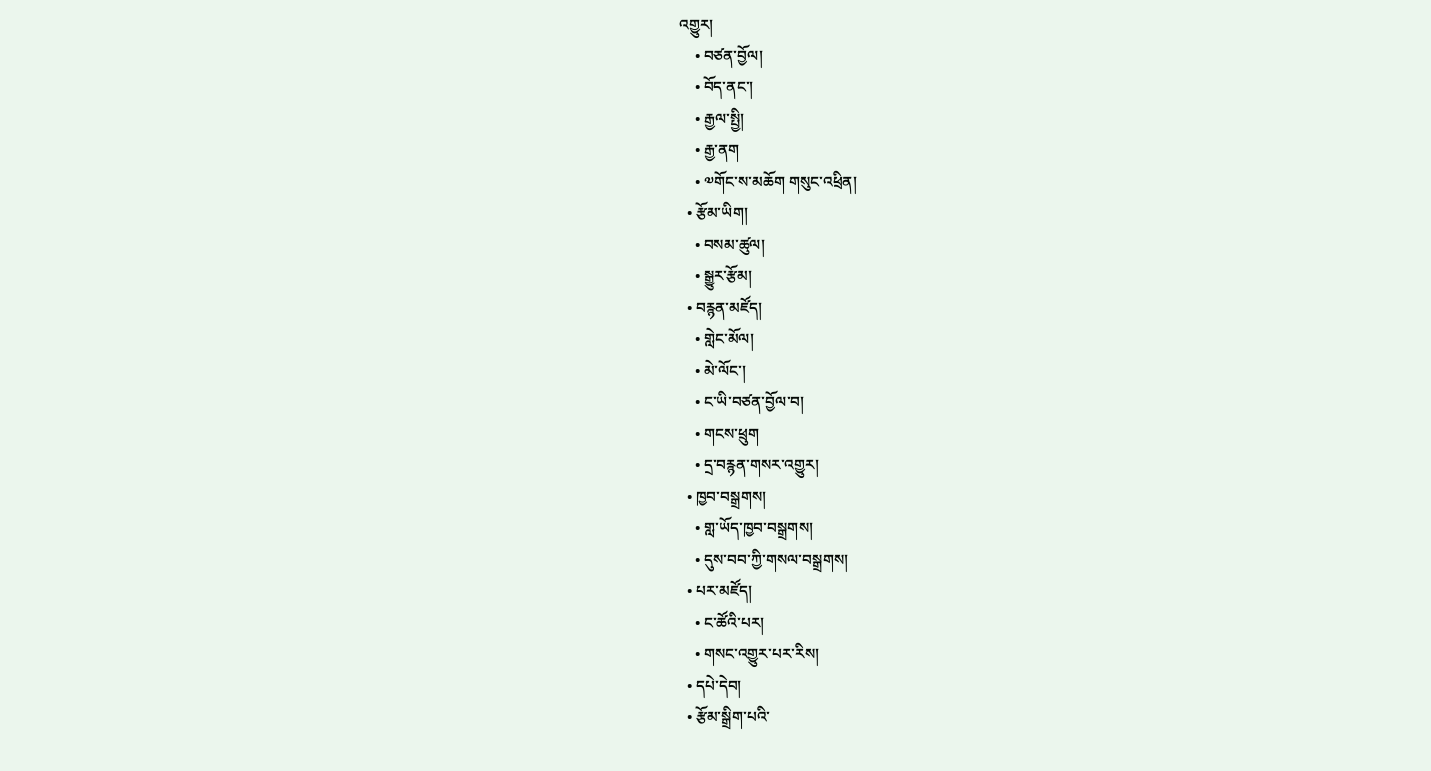འགྱུར།
    • བཙན་བྱོལ།
    • བོད་ནང་།
    • རྒྱལ་སྤྱི།
    • རྒྱ་ནག
    • ༧གོང་ས་མཆོག གསུང་འཕྲིན།
  • རྩོམ་ཡིག།
    • བསམ་ཚུལ།
    • སྒྱུར་རྩོམ།
  • བརྙན་མཛོད།
    • གླེང་མོལ།
    • མེ་ལོང་།
    • ང་ཡི་བཙན་བྱོལ་བ།
    • གངས་ཕྲུག
    • དྲ་བརྙན་གསར་འགྱུར།
  • ཁྱབ་བསྒྲགས།
    • གླ་ཡོད་ཁྱབ་བསྒྲགས།
    • དུས་བབ་ཀྱི་གསལ་བསྒྲགས།
  • པར་མཛོད།
    • ང་ཚོའི་པར།
    • གསང་འགྱུར་པར་རིས།
  • དཔེ་དེབ།
  • རྩོམ་སྒྲིག་པའི་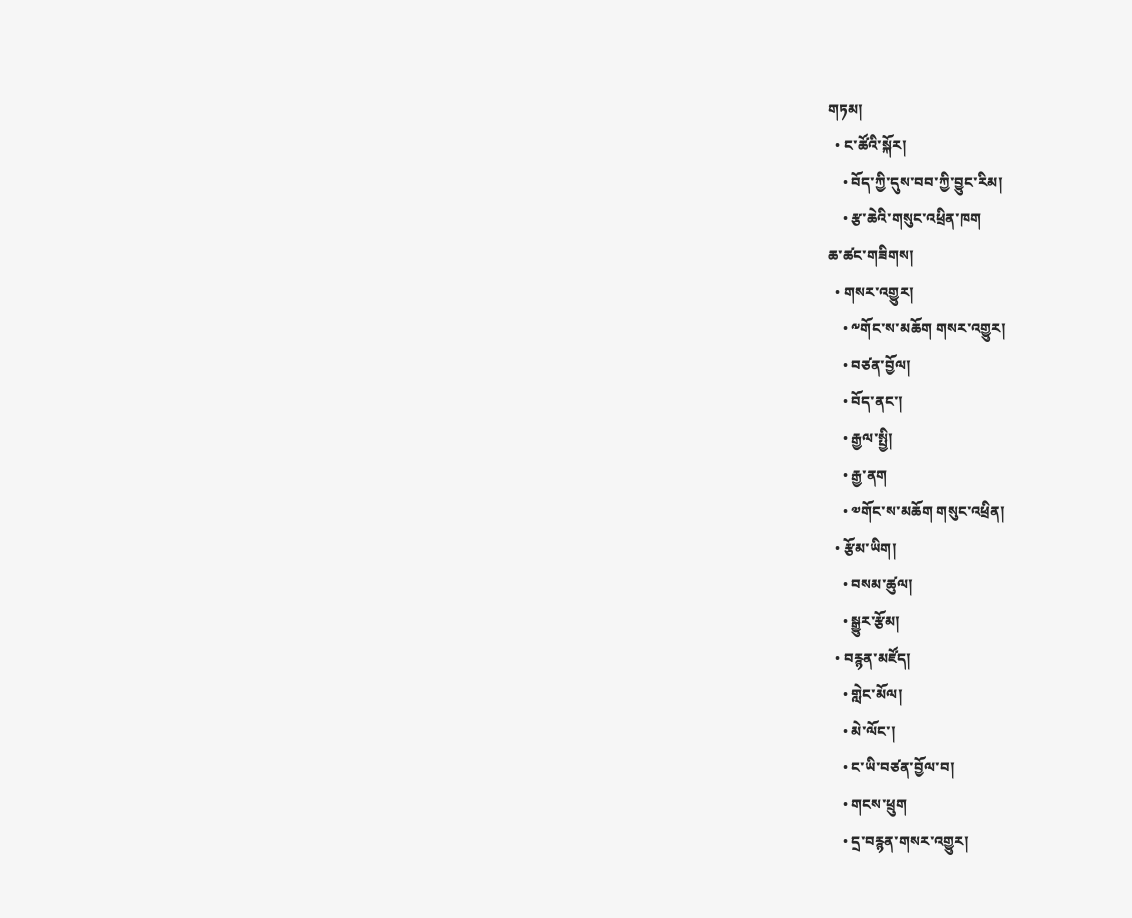གཏམ།
  • ང་ཚོའི་སྐོར།
    • བོད་ཀྱི་དུས་བབ་ཀྱི་བྱུང་རིམ།
    • རྩ་ཆེའི་གསུང་འཕྲིན་ཁག
ཆ་ཚང་གཟིགས།
  • གསར་འགྱུར།
    • ༸གོང་ས་མཆོག གསར་འགྱུར།
    • བཙན་བྱོལ།
    • བོད་ནང་།
    • རྒྱལ་སྤྱི།
    • རྒྱ་ནག
    • ༧གོང་ས་མཆོག གསུང་འཕྲིན།
  • རྩོམ་ཡིག།
    • བསམ་ཚུལ།
    • སྒྱུར་རྩོམ།
  • བརྙན་མཛོད།
    • གླེང་མོལ།
    • མེ་ལོང་།
    • ང་ཡི་བཙན་བྱོལ་བ།
    • གངས་ཕྲུག
    • དྲ་བརྙན་གསར་འགྱུར།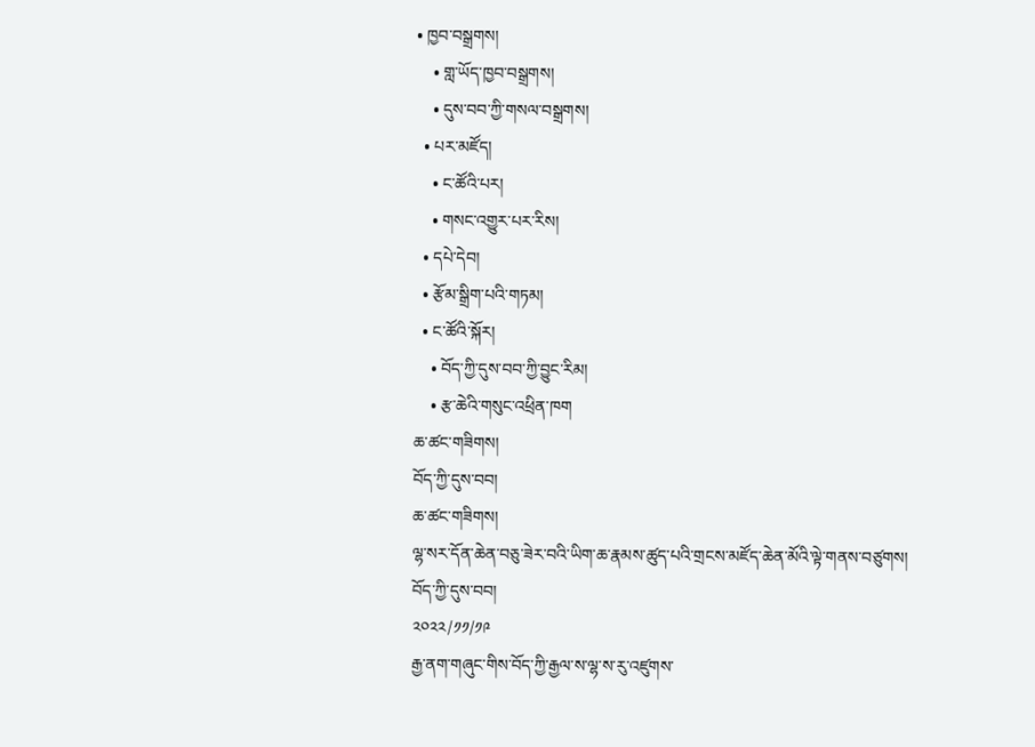• ཁྱབ་བསྒྲགས།
    • གླ་ཡོད་ཁྱབ་བསྒྲགས།
    • དུས་བབ་ཀྱི་གསལ་བསྒྲགས།
  • པར་མཛོད།
    • ང་ཚོའི་པར།
    • གསང་འགྱུར་པར་རིས།
  • དཔེ་དེབ།
  • རྩོམ་སྒྲིག་པའི་གཏམ།
  • ང་ཚོའི་སྐོར།
    • བོད་ཀྱི་དུས་བབ་ཀྱི་བྱུང་རིམ།
    • རྩ་ཆེའི་གསུང་འཕྲིན་ཁག
ཆ་ཚང་གཟིགས།
བོད་ཀྱི་དུས་བབ།
ཆ་ཚང་གཟིགས།
ལྷ་སར་དོན་ཆེན་བཅུ་ཟེར་བའི་ཡིག་ཆ་རྣམས་ཚུད་པའི་གྲངས་མཛོད་ཆེན་མོའི་ལྟེ་གནས་བཙུགས།
བོད་ཀྱི་དུས་བབ།
༢༠༢༢/༡༡/༡༩
རྒྱ་ནག་གཞུང་གིས་བོད་ཀྱི་རྒྱལ་ས་ལྷ་ས་རུ་འཛུགས་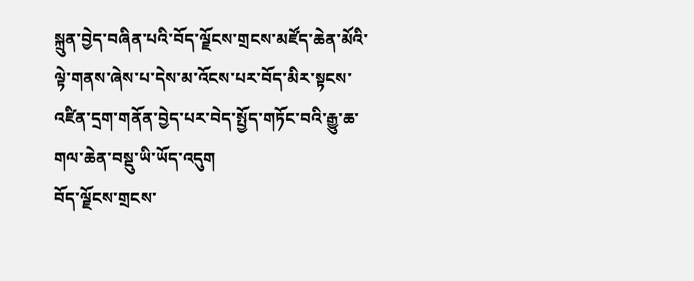སྐྲུན་བྱེད་བཞིན་པའི་བོད་ལྗོངས་གྲངས་མཛོད་ཆེན་མོའི་ལྟེ་གནས་ཞེས་པ་དེས་མ་འོངས་པར་བོད་མིར་སྟངས་འཛིན་དྲག་གནོན་བྱེད་པར་བེད་སྤྱོད་གཏོང་བའི་རྒྱུ་ཆ་གལ་ཆེན་བསྡུ་ཡི་ཡོད་འདུག
བོད་ལྗོངས་གྲངས་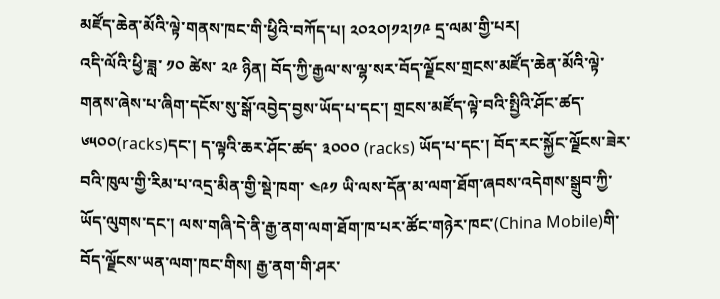མཛོད་ཆེན་མོའི་ལྟེ་གནས་ཁང་གི་ཕྱིའི་བཀོད་པ། ༢༠༢༠།༡༢།༡༩ དྲ་ལམ་གྱི་པར།
འདི་ལོའི་ཕྱི་ཟླ་ ༡༠ ཚེས་ ༢༩ ཉིན། བོད་ཀྱི་རྒྱལ་ས་ལྷ་སར་བོད་ལྗོངས་གྲངས་མཛོད་ཆེན་མོའི་ལྟེ་གནས་ཞེས་པ་ཞིག་དངོས་སུ་སྒོ་འབྱེད་བྱས་ཡོད་པ་དང་། གྲངས་མཛོད་ལྟེ་བའི་སྤྱིའི་ཤོང་ཚད་ ༦༥༠༠(racks)དང་། ད་ལྟའི་ཆར་ཤོང་ཚད་ ༣༠༠༠ (racks) ཡོད་པ་དང་། བོད་རང་སྐྱོང་ལྗོངས་ཟེར་བའི་ཁུལ་གྱི་རིམ་པ་འདྲ་མིན་གྱི་སྡེ་ཁག་ ༤༩༡ ཡི་ལས་དོན་མ་ལག་ཐོག་ཞབས་འདེགས་སྒྲུབ་ཀྱི་ཡོད་ལུགས་དང་། ལས་གཞི་དེ་ནི་རྒྱ་ནག་ལག་ཐོག་ཁ་པར་ཚོང་གཉེར་ཁང་(China Mobile)གི་བོད་ལྗོངས་ཡན་ལག་ཁང་གིས། རྒྱ་ནག་གི་ཤར་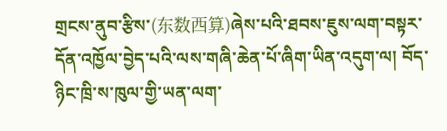གྲངས་ནུབ་རྩིས་(东数西算)ཞེས་པའི་ཐབས་ཇུས་ལག་བསྟར་དོན་འཁྱོལ་བྱེད་པའི་ལས་གཞི་ཆེན་པོ་ཞིག་ཡིན་འདུག་ལ། བོད་ཉིང་ཁྲི་ས་ཁུལ་གྱི་ཡན་ལག་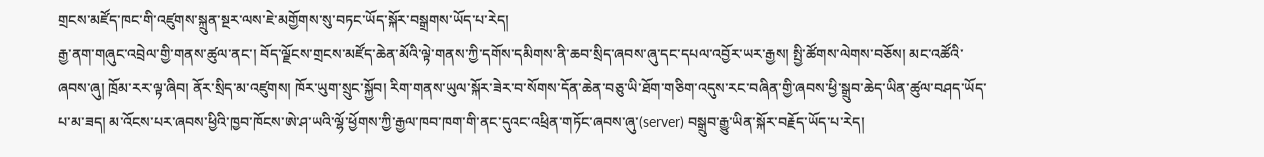གྲངས་མཛོད་ཁང་གི་འཛུགས་སྐྲུན་སྔར་ལས་ཇེ་མགྱོགས་སུ་བཏང་ཡོད་སྐོར་བསྒྲགས་ཡོད་པ་རེད།
རྒྱ་ནག་གཞུང་འབྲེལ་གྱི་གནས་ཚུལ་ནང་། བོད་ལྗོངས་གྲངས་མཛོད་ཆེན་མོའི་ལྟེ་གནས་ཀྱི་དགོས་དམིགས་ནི་ཆབ་སྲིད་ཞབས་ཞུ་དང་དཔལ་འབྱོར་ཡར་རྒྱས། སྤྱི་ཚོགས་ལེགས་བཅོས། མང་འཚོའི་ཞབས་ཞུ། ཁྲོམ་རར་ལྟ་ཞིབ། ནོར་སྲིད་མ་འཛུགས། ཁོར་ཡུག་སྲུང་སྐྱོབ། རིག་གནས་ཡུལ་སྐོར་ཟེར་བ་སོགས་དོན་ཆེན་བཅུ་ཡི་ཐོག་གཅིག་འདུས་རང་བཞིན་གྱི་ཞབས་ཕྱི་སྒྲུབ་ཆེད་ཡིན་ཚུལ་བཤད་ཡོད་པ་མ་ཟད། མ་འོངས་པར་ཞབས་ཕྱིའི་ཁྱབ་ཁོངས་ཨེ་ཤ་ཡའི་ལྷོ་ཕྱོགས་ཀྱི་རྒྱལ་ཁབ་ཁག་གི་ནང་དུའང་འཕྲིན་གཏོང་ཞབས་ཞུ་(server) བསྒྲུབ་རྒྱུ་ཡིན་སྐོར་བརྗོད་ཡོད་པ་རེད།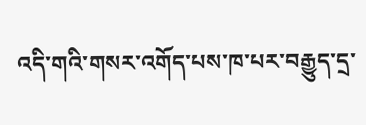འདི་གའི་གསར་འགོད་པས་ཁ་པར་བརྒྱུད་དྲ་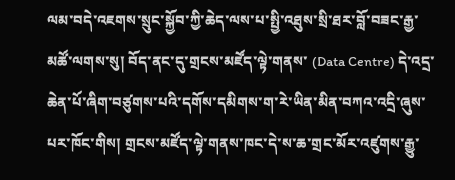ལམ་བདེ་འཇགས་སྲུང་སྐྱོབ་ཀྱི་ཆེད་ལས་པ་སྤྱི་འཐུས་སྲི་ཐར་བློ་བཟང་རྒྱ་མཚོ་ལགས་སུ། བོད་ནང་དུ་གྲངས་མཛོད་ལྟེ་གནས་ (Data Centre) དེ་འདྲ་ཆེན་པོ་ཞིག་བཙུགས་པའི་དགོས་དམིགས་ག་རེ་ཡིན་མིན་བཀའ་འདྲི་ཞུས་པར་ཁོང་གིས། གྲངས་མཛོད་ལྟེ་གནས་ཁང་དེ་ས་ཆ་གྲང་མོར་འཛུགས་རྒྱུ་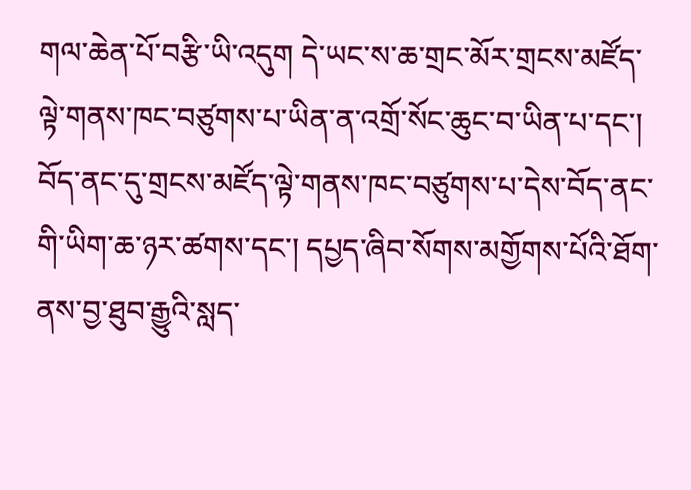གལ་ཆེན་པོ་བརྩི་ཡི་འདུག དེ་ཡང་ས་ཆ་གྲང་མོར་གྲངས་མཛོད་ལྟེ་གནས་ཁང་བཙུགས་པ་ཡིན་ན་འགྲོ་སོང་ཆུང་བ་ཡིན་པ་དང་། བོད་ནང་དུ་གྲངས་མཛོད་ལྟེ་གནས་ཁང་བཙུགས་པ་དེས་བོད་ནང་གི་ཡིག་ཆ་ཉར་ཚགས་དང་། དཔྱད་ཞིབ་སོགས་མགྱོགས་པོའི་ཐོག་ནས་བྱ་ཐུབ་རྒྱུའི་སླད་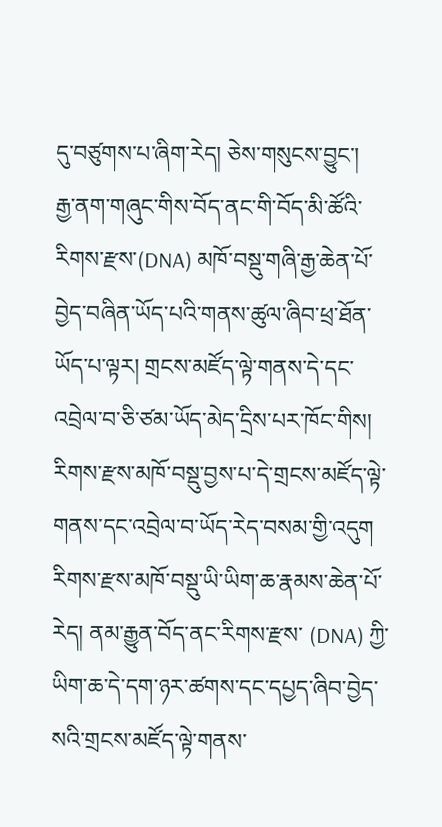དུ་བཙུགས་པ་ཞིག་རེད། ཅེས་གསུངས་བྱུང་།
རྒྱ་ནག་གཞུང་གིས་བོད་ནང་གི་བོད་མི་ཚོའི་རིགས་རྫས་(DNA) མཁོ་བསྡུ་གཞི་རྒྱ་ཆེན་པོ་བྱེད་བཞིན་ཡོད་པའི་གནས་ཚུལ་ཞིབ་ཕྲ་ཐོན་ཡོད་པ་ལྟར། གྲངས་མཛོད་ལྟེ་གནས་དེ་དང་འབྲེལ་བ་ཅི་ཙམ་ཡོད་མེད་དྲིས་པར་ཁོང་གིས། རིགས་རྫས་མཁོ་བསྡུ་བྱས་པ་དེ་གྲངས་མཛོད་ལྟེ་གནས་དང་འབྲེལ་བ་ཡོད་རེད་བསམ་གྱི་འདུག རིགས་རྫས་མཁོ་བསྡུ་ཡི་ཡིག་ཆ་རྣམས་ཆེན་པོ་རེད། ནམ་རྒྱུན་བོད་ནང་རིགས་རྫས་ (DNA) ཀྱི་ཡིག་ཆ་དེ་དག་ཉར་ཚགས་དང་དཔྱད་ཞིབ་བྱེད་སའི་གྲངས་མཛོད་ལྟེ་གནས་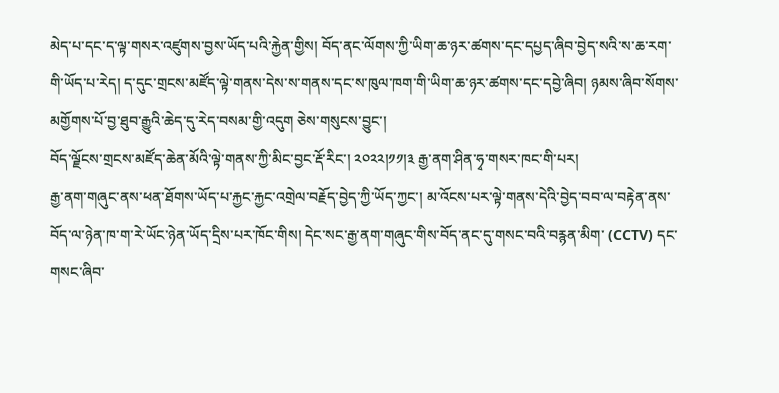མེད་པ་དང་ད་ལྟ་གསར་འཛུགས་བྱས་ཡོད་པའི་རྐྱེན་གྱིས། བོད་ནང་ལོགས་ཀྱི་ཡིག་ཆ་ཉར་ཚགས་དང་དཔྱད་ཞིབ་བྱེད་སའི་ས་ཆ་རག་གི་ཡོད་པ་རེད། ད་དུང་གྲངས་མཛོད་ལྟེ་གནས་དེས་ས་གནས་དང་ས་ཁུལ་ཁག་གི་ཡིག་ཆ་ཉར་ཚགས་དང་དབྱེ་ཞིབ། ཉམས་ཞིབ་སོགས་མགྱོགས་པོ་བྱ་ཐུབ་རྒྱུའི་ཆེད་དུ་རེད་བསམ་གྱི་འདུག ཅེས་གསུངས་བྱུང་།
བོད་ལྗོངས་གྲངས་མཛོད་ཆེན་མོའི་ལྟེ་གནས་ཀྱི་མིང་བྱང་རྡོ་རིང་། ༢༠༢༢།༡༡།༣ རྒྱ་ནག་ཤིན་ཧྭ་གསར་ཁང་གི་པར།
རྒྱ་ནག་གཞུང་ནས་ཕན་ཐོགས་ཡོད་པ་རྐྱང་རྐྱང་འགྲེལ་བརྗོད་བྱེད་ཀྱི་ཡོད་ཀྱང་། མ་འོངས་པར་ལྟེ་གནས་དེའི་བྱེད་བབ་ལ་བརྟེན་ནས་བོད་ལ་ཉེན་ཁ་ག་རེ་ཡོང་ཉེན་ཡོད་དྲིས་པར་ཁོང་གིས། དེང་སང་རྒྱ་ནག་གཞུང་གིས་བོད་ནང་དུ་གསང་བའི་བརྙན་མིག་ (CCTV) དང་གསང་ཞིབ་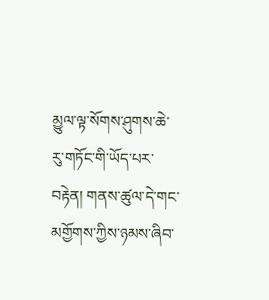མྱུལ་ལྟ་སོགས་ཤུགས་ཆེ་རུ་གཏོང་གི་ཡོད་པར་བརྟེན། གནས་ཚུལ་དེ་གང་མགྱོགས་ཀྱིས་ཉམས་ཞིབ་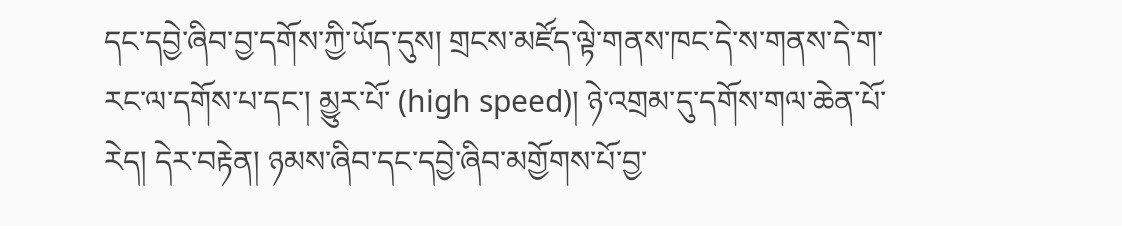དང་དབྱེ་ཞིབ་བྱ་དགོས་ཀྱི་ཡོད་དུས། གྲངས་མཛོད་ལྟེ་གནས་ཁང་དེ་ས་གནས་དེ་ག་རང་ལ་དགོས་པ་དང་། མྱུར་པོ་ (high speed)། ཉེ་འགྲམ་དུ་དགོས་གལ་ཆེན་པོ་རེད། དེར་བརྟེན། ཉམས་ཞིབ་དང་དབྱེ་ཞིབ་མགྱོགས་པོ་བྱ་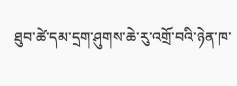ཐུབ་ཚེ་དམ་དྲག་ཤུགས་ཆེ་རུ་འགྲོ་བའི་ཉེན་ཁ་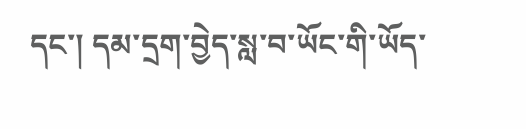དང་། དམ་དྲག་བྱེད་སླ་བ་ཡོང་གི་ཡོད་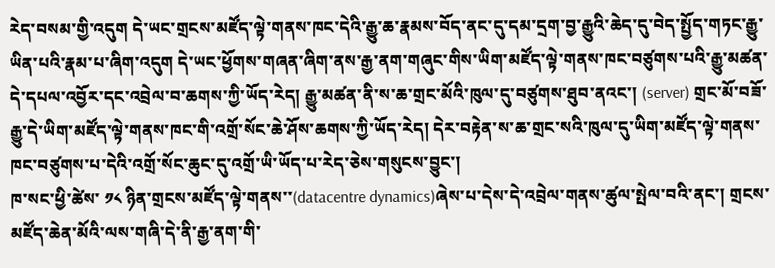རེད་བསམ་གྱི་འདུག དེ་ཡང་གྲངས་མཛོད་ལྟེ་གནས་ཁང་དེའི་རྒྱུ་ཆ་རྣམས་བོད་ནང་དུ་དམ་དྲག་བྱ་རྒྱུའི་ཆེད་དུ་བེད་སྤྱོད་གཏང་རྒྱུ་ཡིན་པའི་རྣམ་པ་ཞིག་འདུག དེ་ཡང་ཕྱོགས་གཞན་ཞིག་ནས་རྒྱ་ནག་གཞུང་གིས་ཡིག་མཛོད་ལྟེ་གནས་ཁང་བཙུགས་པའི་རྒྱུ་མཚན་དེ་དཔལ་འབྱོར་དང་འབྲེལ་བ་ཆགས་ཀྱི་ཡོད་རེད། རྒྱུ་མཚན་ནི་ས་ཆ་གྲང་མོའི་ཁུལ་དུ་བཙུགས་ཐུབ་ནའང་། (server) གྲང་མོ་བཟོ་རྒྱུ་དེ་ཡིག་མཛོད་ལྟེ་གནས་ཁང་གི་འགྲོ་སོང་ཆེ་ཤོས་ཆགས་ཀྱི་ཡོད་རེད། དེར་བརྟེན་ས་ཆ་གྲང་སའི་ཁུལ་དུ་ཡིག་མཛོད་ལྟེ་གནས་ཁང་བཙུགས་པ་དེའི་འགྲོ་སོང་ཆུང་དུ་འགྲོ་ཡི་ཡོད་པ་རེད་ཅེས་གསུངས་བྱུང་།
ཁ་སང་ཕྱི་ཚེས་ ༡༨ ཉིན་གྲངས་མཛོད་ལྟེ་གནས་་(datacentre dynamics)ཞེས་པ་དེས་དེ་འབྲེལ་གནས་ཚུལ་སྤེལ་བའི་ནང་། གྲངས་མཛོད་ཆེན་མོའི་ལས་གཞི་དེ་ནི་རྒྱ་ནག་གི་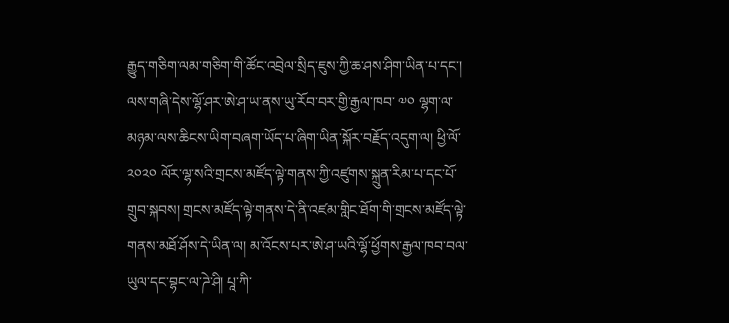རྒྱུད་གཅིག་ལམ་གཅིག་གི་ཚོང་འབྲེལ་སྲིད་ཇུས་ཀྱི་ཆ་ཤས་ཤིག་ཡིན་པ་དང་། ལས་གཞི་དེས་ལྷོ་ཤར་ཨེ་ཤ་ཡ་ནས་ཡུ་རོབ་བར་གྱི་རྒྱལ་ཁབ་ ༧༠ ལྷག་ལ་མཉམ་ལས་ཆིངས་ཡིག་བཞག་ཡོད་པ་ཞིག་ཡིན་སྐོར་བརྗོད་འདུག་ལ། ཕྱི་ལོ་ ༢༠༢༠ ལོར་ལྷ་སའི་གྲངས་མཛོད་ལྟེ་གནས་ཀྱི་འཛུགས་སྐྲུན་རིམ་པ་དང་པོ་གྲུབ་སྐབས། གྲངས་མཛོད་ལྟེ་གནས་དེ་ནི་འཛམ་གླིང་ཐོག་གི་གྲངས་མཛོད་ལྟེ་གནས་མཐོ་ཤོས་དེ་ཡིན་ལ། མ་འོངས་པར་ཨེ་ཤ་ཡའི་ལྷོ་ཕྱོགས་རྒྱལ་ཁབ་བལ་ཡུལ་དང་བྷང་ལ་ཌེ་ཤི། པཱ་ཀི་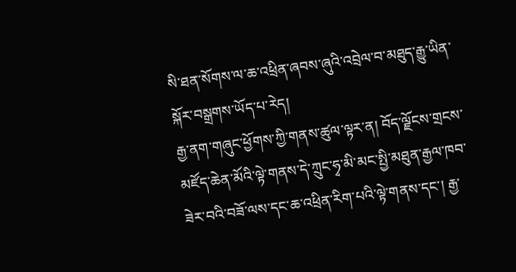སི་ཐན་སོགས་ལ་ཆ་འཕྲིན་ཞབས་ཞུའི་འབྲེལ་བ་མཐུད་རྒྱུ་ཡིན་སྐོར་བསྒྲགས་ཡོད་པ་རེད།
རྒྱ་ནག་གཞུང་ཕྱོགས་ཀྱི་གནས་ཚུལ་ལྟར་ན། བོད་ལྗོངས་གྲངས་མཛོད་ཆེན་མོའི་ལྟེ་གནས་དེ་ཀྲུང་ཧྭ་མི་མང་སྤྱི་མཐུན་རྒྱལ་ཁབ་ཟེར་བའི་བཟོ་ལས་དང་ཆ་འཕྲིན་རིག་པའི་ལྟེ་གནས་དང་། རྒྱ་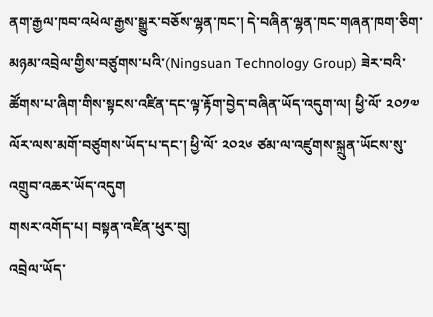ནག་རྒྱལ་ཁབ་འཕེལ་རྒྱས་སྒྱུར་བཅོས་ལྷན་ཁང་། དེ་བཞིན་ལྷན་ཁང་གཞན་ཁག་ཅིག་མཉམ་འབྲེལ་གྱིས་བཙུགས་པའི་(Ningsuan Technology Group) ཟེར་བའི་ཚོགས་པ་ཞིག་གིས་སྟངས་འཛིན་དང་ལྟ་རྟོག་བྱེད་བཞིན་ཡོད་འདུག་ལ། ཕྱི་ལོ་ ༢༠༡༧ ལོར་ལས་མགོ་བཙུགས་ཡོད་པ་དང་། ཕྱི་ལོ་ ༢༠༢༦ ཙམ་ལ་འཛུགས་སྐྲུན་ཡོངས་སུ་འགྲུབ་འཆར་ཡོད་འདུག
གསར་འགོད་པ། བསྟན་འཛིན་ཕུར་བུ།
འབྲེལ་ཡོད་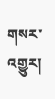གསར་འགྱུར།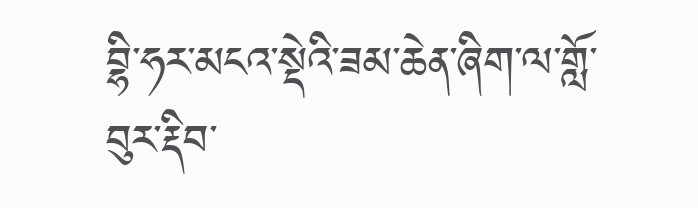བྷི་ཧར་མངའ་སྡེའི་ཟམ་ཆེན་ཞིག་ལ་གློ་བུར་རྡིབ་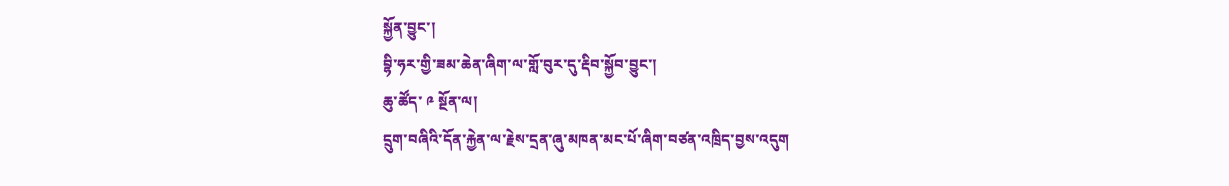སྐྱོན་བྱུང་།
བྷི་ཧར་གྱི་ཟམ་ཆེན་ཞིག་ལ་གློ་བུར་དུ་རྡིབ་སྐྱོབ་བྱུང་།
ཆུ་ཚོད་ ༩ སྔོན་ལ།
དྲུག་བཞིའི་དོན་རྐྱེན་ལ་རྗེས་དྲན་ཞུ་མཁན་མང་པོ་ཞིག་བཙན་འཁྲིད་བྱས་འདུག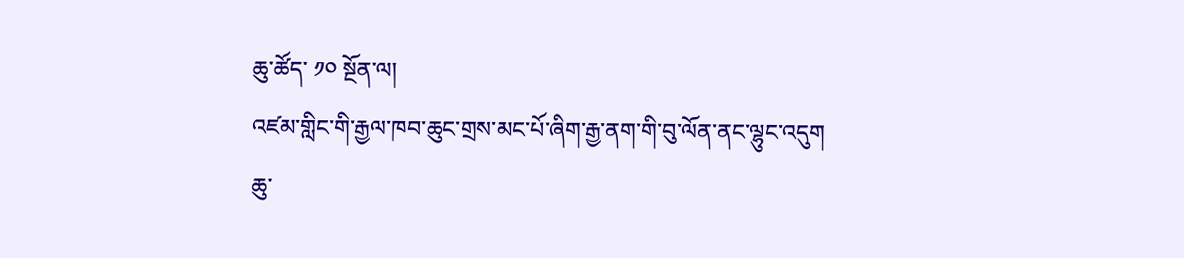ཆུ་ཚོད་ ༡༠ སྔོན་ལ།
འཛམ་གླིང་གི་རྒྱལ་ཁབ་ཆུང་གྲས་མང་པོ་ཞིག་རྒྱ་ནག་གི་བུ་ལོན་ནང་ལྷུང་འདུག
ཆུ་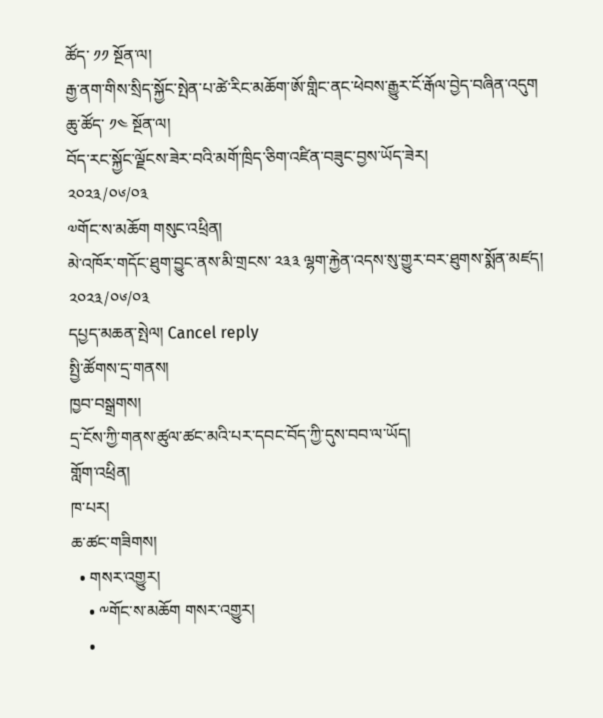ཚོད་ ༡༡ སྔོན་ལ།
རྒྱ་ནག་གིས་སྲིད་སྐྱོང་སྤེན་པ་ཚེ་རིང་མཆོག་ཨོ་གླིང་ནང་ཕེབས་རྒྱུར་ངོ་རྒོལ་བྱེད་བཞིན་འདུག
ཆུ་ཚོད་ ༡༤ སྔོན་ལ།
བོད་རང་སྐྱོང་ལྗོངས་ཟེར་བའི་མགོ་ཁྲིད་ཅིག་འཛིན་བཟུང་བྱས་ཡོད་ཟེར།
༢༠༢༣/༠༦/༠༣
༧གོང་ས་མཆོག གསུང་འཕྲིན།
མེ་འཁོར་གདོང་ཐུག་བྱུང་ནས་མི་གྲངས་ ༢༣༣ ལྷག་རྐྱེན་འདས་སུ་གྱུར་བར་ཐུགས་སྨོན་མཛད།
༢༠༢༣/༠༦/༠༣
དཔྱད་མཆན་སྤེལ། Cancel reply
སྤྱི་ཚོགས་དྲ་གནས།
ཁྱབ་བསྒྲགས།
དྲ་ངོས་ཀྱི་གནས་ཚུལ་ཚང་མའི་པར་དབང་བོད་ཀྱི་དུས་བབ་ལ་ཡོད།
གློག་འཕྲིན།
ཁ་པར།
ཆ་ཚང་གཟིགས།
  • གསར་འགྱུར།
    • ༸གོང་ས་མཆོག གསར་འགྱུར།
    •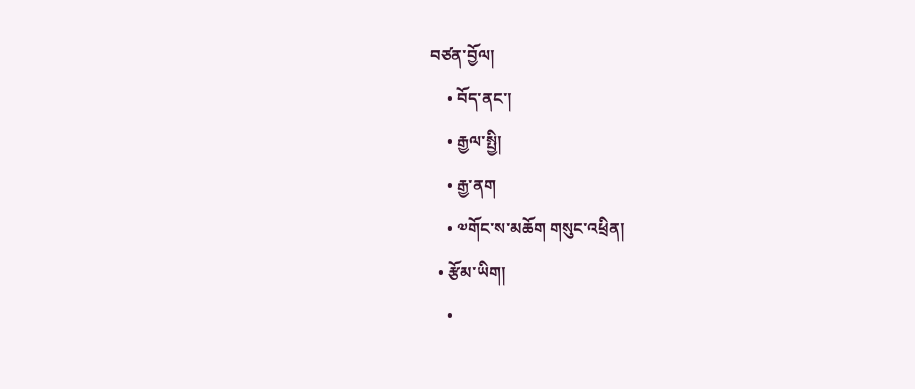བཙན་བྱོལ།
    • བོད་ནང་།
    • རྒྱལ་སྤྱི།
    • རྒྱ་ནག
    • ༧གོང་ས་མཆོག གསུང་འཕྲིན།
  • རྩོམ་ཡིག།
    •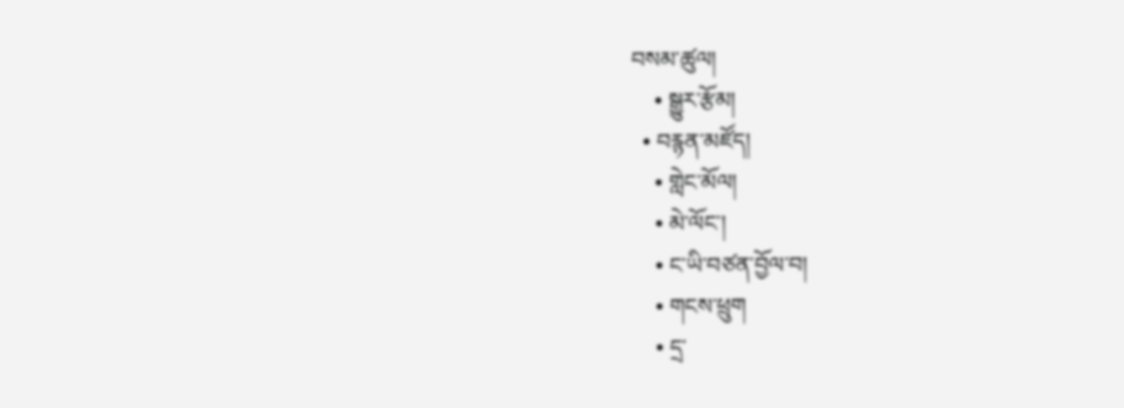བསམ་ཚུལ།
    • སྒྱུར་རྩོམ།
  • བརྙན་མཛོད།
    • གླེང་མོལ།
    • མེ་ལོང་།
    • ང་ཡི་བཙན་བྱོལ་བ།
    • གངས་ཕྲུག
    • དྲ་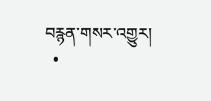བརྙན་གསར་འགྱུར།
  •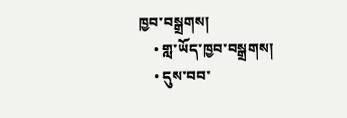ཁྱབ་བསྒྲགས།
    • གླ་ཡོད་ཁྱབ་བསྒྲགས།
    • དུས་བབ་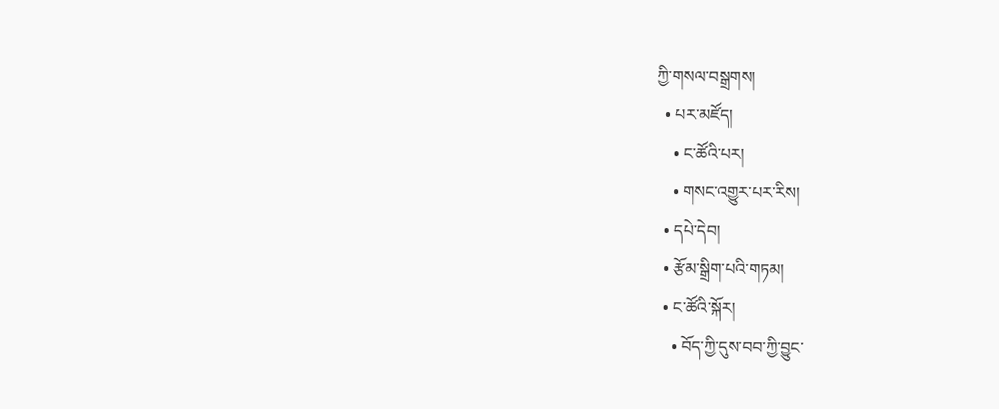ཀྱི་གསལ་བསྒྲགས།
  • པར་མཛོད།
    • ང་ཚོའི་པར།
    • གསང་འགྱུར་པར་རིས།
  • དཔེ་དེབ།
  • རྩོམ་སྒྲིག་པའི་གཏམ།
  • ང་ཚོའི་སྐོར།
    • བོད་ཀྱི་དུས་བབ་ཀྱི་བྱུང་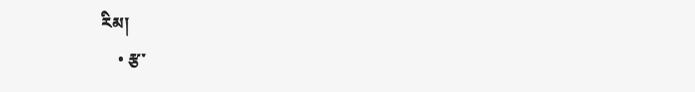རིམ།
    • རྩ་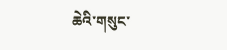ཆེའི་གསུང་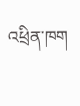འཕྲིན་ཁག